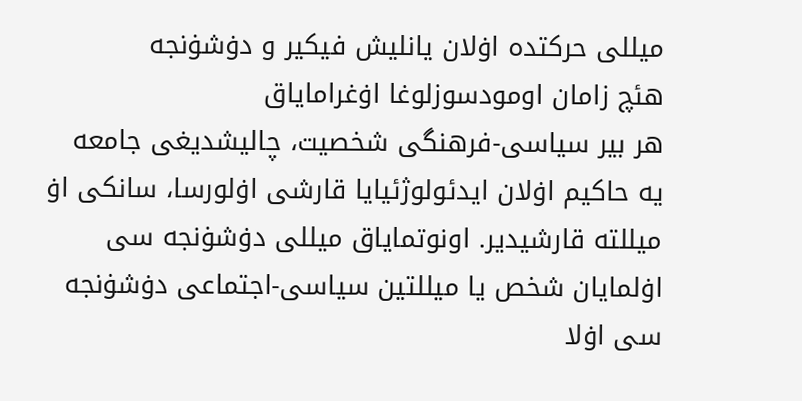میللی حرکتده اۏلان یانلیش فیکیر و دۏشۏنجه
هئچ زامان اومودسوزلوغا اۏغرامایاق
هر بیر سیاسی-فرهنگی شخصیت، چالیشدیغی جامعه یه حاکیم اۏلان ایدئولوژئیایا قارشی اۏلورسا، سانکی اۏ میللته قارشیدیر. اونوتمایاق میللی دۏشۏنجه سی اۏلمایان شخص یا میللتین سیاسی-اجتماعی دۏشۏنجه سی اۏلا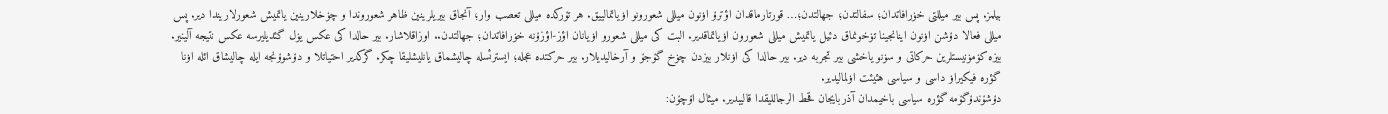بیلمز. پس بیر میللتی خۏرافاتدان؛ سفالتدن؛ جهالتدن؛… قورتارماقدان اؤترۆ اۏنون میللی شعورونو اۏیاتمالییق. هر تۆرکده میللی تعصب وار؛ آنجاق بیریلرینین ظاهر شعوروندا و چۏخلارینین یاتمیش شعورلاریندا دیر. پس میللی فعالا دۆشن اۏنون اینانجینا تۏخونماق دئیل یاتمیش میللی شعورون اۏیاتماقدیر. البت کی میللی شعورو اۏیانان اؤز-اؤزۆنه خۏرافاتدان؛ جهالتدن.. اوزاقلاشار. بیر حالدا کی عکس یۏل گئدیلیرسه عکس نتیجه آلینیر. بیزه کۏمۏنیستلرین حرکاتی و سۏنو یاخشی بیر تجربه دیر. بیر حالدا کی اۏنلار بیزدن چۏخ گۆجۆ و آرخالیدیلار. بیر حرکتده عجله؛ ایسترئسله چالیشماق یانلیشلیقا چکر. گرکدیر احتیاتلا و دۆشوۆنجه ایله چالیشاق ائله اۏنا گؤره فیکیراۏ داسی و سیاسی هئیئت اۏلمالیدیر.
دۆشۆندۆگۆمه گؤره سیاسی باخیمدان آذربایجان قحط الرجاللیقدا قالیبدیر. میثال اۆچۆن: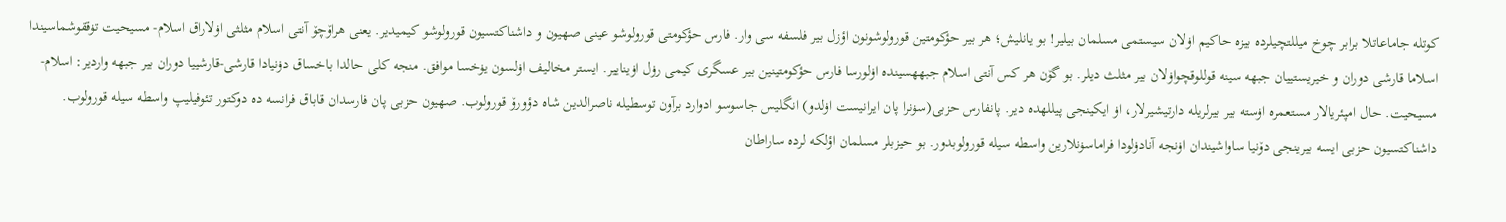کوتله جاماعاتلا برابر چوخ میللتچیلرده بیزه حاکیم اۏلان سیستمی مسلمان بیلیر! بو یانلیش؛ هر بیر حؤکومتین قورولوشونون اؤزل بیر فلسفه سی وار. فارس حؤکومتی قورولوشو عینی صهیون و داشناکتسیون قورولوشو کیمیدیر. یعنی هراۆچۆ آنتی اسلام مثلثی اۏلاراق اسلام- مسیحیت تۏققوشماسیندا اسلاما قارشی دوران و خیریستییان جبهه سینه قوللوقچواۏلان بیر مثلث دیلر. بو گۆن هر کس آنتی اسلام جبههسینده اۏلورسا فارس حؤکومتینین بیر عسگری کیمی رۏل اۏیناییر. ایستر مخالیف اۏلسون یۏخسا موافق. منجه کلی حالدا باخساق دۏنیادا قارشی-قارشییا دوران بیر جبهه واردیر: اسلام-مسیحیت. حال امپئریالار مستعمره اۏسته بیر بیرلریله دارتیشیرلار، اۏ ایکینجی پیللهده دیر. پانفارس حزبی(سۏنرا پان ایرانیست اۏلدو) انگلیس جاسوسو ادوارد برآون توسطیله ناصرالدین شاه دؤورۆ قورولوب. صهیون حزبی پان فارسدان قاباق فرانسه ده دوکتور تئوفیلیپ واسطه سیله قورولوب. داشناکتسیون حزبی ایسه بیرینجی دۆنیا ساواشیندان اۏنجه آنادۏلودا فراماسۏنلارین واسطه سیله قورولوبدور. بو حیزبلر مسلمان اؤلکه لرده ساراطان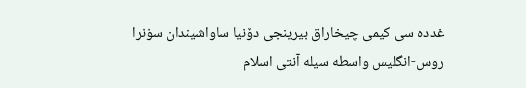غدده سی کیمی چیخاراق بیرینجی دۆنیا ساواشیندان سۏنرا روس-انگلیس واسطه سیله آنتی اسلام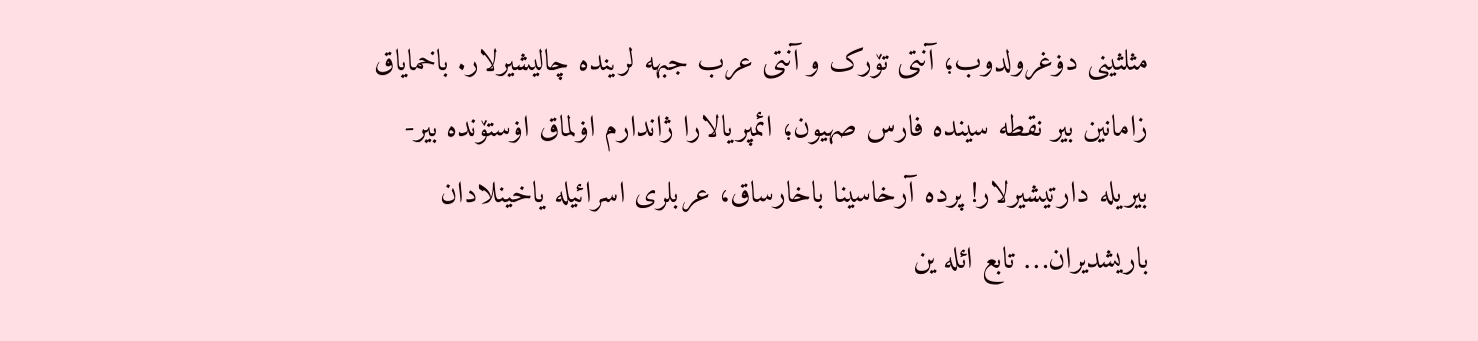مثلثینی دۏغرولدوب؛ آنتی تۆرک و آنتی عرب جبهه لرینده چالیشیرلار. باخمایاق زامانین بیر نقطه سینده فارس صهیون؛ ائمپریالارا ژاندارم اۏلماق اۏستۆنده بیر-بیریله دارتیشیرلار! پرده آرخاسینا باخارساق، عربلری اسرائیله یاخینلادان باریشدیران… تابع ائله ین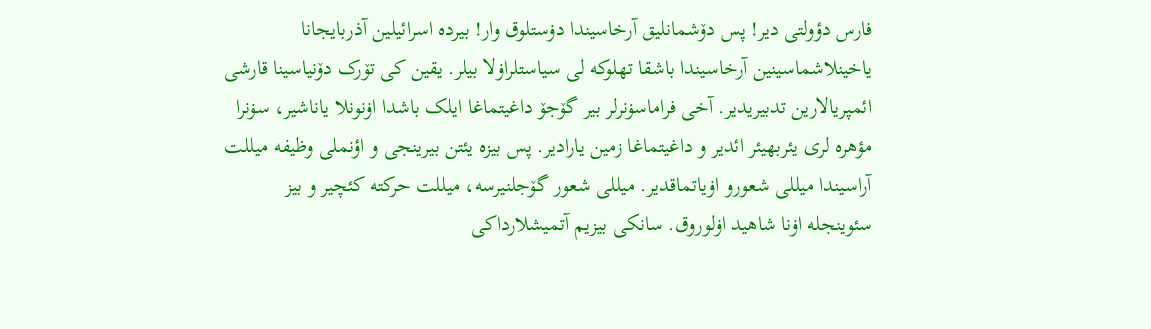فارس دؤولتی دیر! پس دۆشمانلیق آرخاسیندا دۏستلوق وار! بیرده اسرائیلین آذربایجانا یاخینلاشماسینین آرخاسیندا باشقا تهلوکه لی سیاستلراۏلا بیلر. یقین کی تۆرک دۆنیاسینا قارشی ائمپریالارین تدبیریدیر. آخی فراماسۏنرلر بیر گۆجۆ داغیتماغا ایلک باشدا اۏنونلا یاناشیر، سۏنرا مؤهره لری یئربهیئر ائدیر و داغیتماغا زمین یارادیر. پس بیزه یئتن بیرینجی و اؤنملی وظیفه میللت آراسیندا میللی شعورو اۏیاتماقدیر. میللی شعور گۆجلنیرسه، میللت حرکته کئچیر و بیز سئوینجله اۏنا شاهید اۏلوروق. سانکی بیزیم آتمیشلارداکی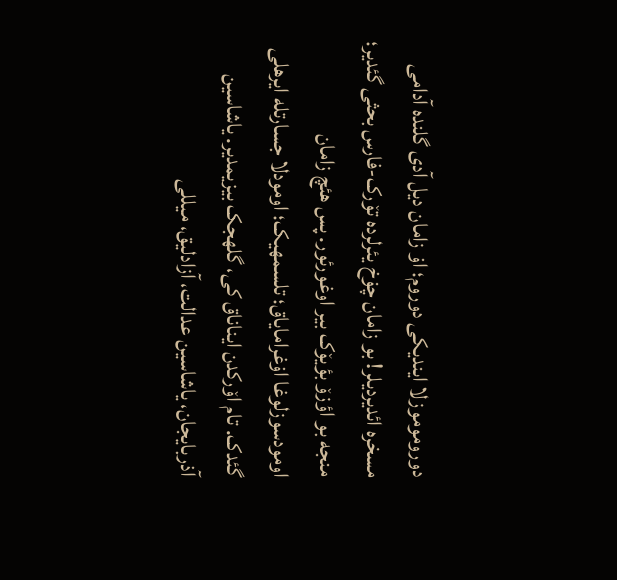دوروموموزلا ایندیکی دوروم؛ اۏ زامان دیل آدی گلنده آدامی مسخره ائدیردیلر! بو زامان چۏخ یئرلرده تۆرک-فارس بحثی گئدیر؛ منجه بو اؤزۆ بؤیۆک بیر اوغورئور. پس هئچ زامان اومودسوزلوغا اۏغرامایاق؛ تلسمهیک؛ اومودلا جسارتله ایرهلی گئدک. تام اۆرکدن ایناناق کی، گلهجک بیزیمدیر. یاشاسین آذربایجان، یاشاسین عدالت، آزادلیق، میللی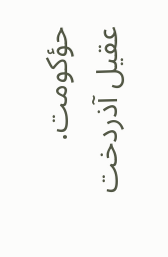حؤکومت.
عقیل آذردخت